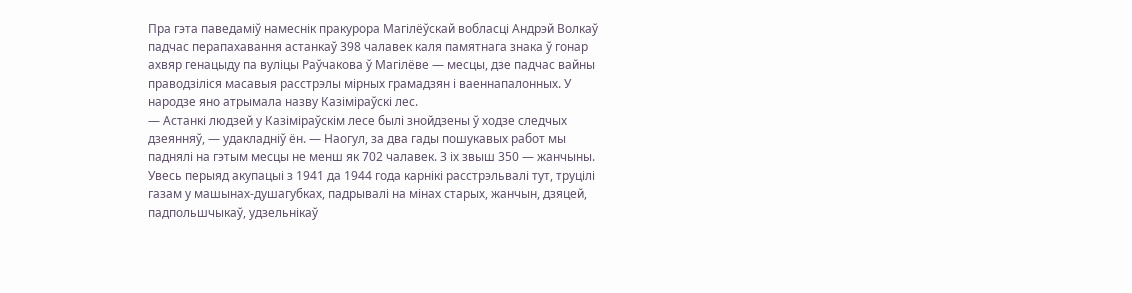Пра гэта паведаміў намеснік пракурора Магілёўскай вобласці Андрэй Волкаў падчас перапахавання астанкаў 398 чалавек каля памятнага знака ў гонар ахвяр генацыду па вуліцы Раўчакова ў Магілёве — месцы, дзе падчас вайны праводзіліся масавыя расстрэлы мірных грамадзян і ваеннапалонных. У народзе яно атрымала назву Казіміраўскі лес.
— Астанкі людзей у Казіміраўскім лесе былі знойдзены ў ходзе следчых дзеянняў, — удакладніў ён. — Наогул, за два гады пошукавых работ мы паднялі на гэтым месцы не менш як 702 чалавек. З іх звыш 350 — жанчыны. Увесь перыяд акупацыі з 1941 да 1944 года карнікі расстрэльвалі тут, труцілі газам у машынах-душагубках, падрывалі на мінах старых, жанчын, дзяцей, падпольшчыкаў, удзельнікаў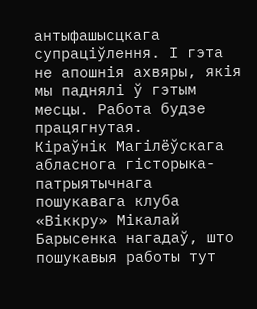антыфашысцкага супраціўлення. І гэта не апошнія ахвяры, якія мы паднялі ў гэтым месцы. Работа будзе працягнутая.
Кіраўнік Магілёўскага абласнога гісторыка-патрыятычнага пошукавага клуба «Віккру» Мікалай Барысенка нагадаў, што пошукавыя работы тут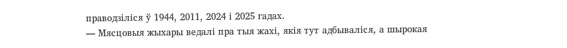праводзіліся ў 1944, 2011, 2024 і 2025 гадах.
— Мясцовыя жыхары ведалі пра тыя жахі, якія тут адбываліся, а шырокая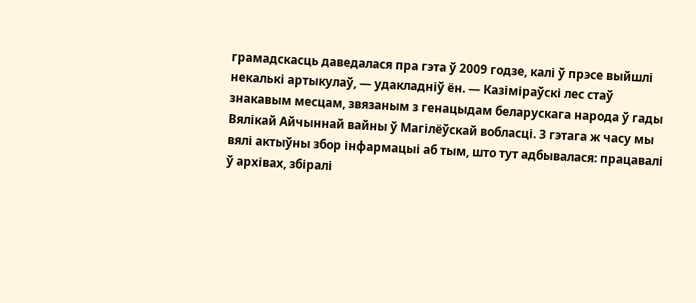грамадскасць даведалася пра гэта ў 2009 годзе, калі ў прэсе выйшлі некалькі артыкулаў, — удакладніў ён. — Казіміраўскі лес стаў знакавым месцам, звязаным з генацыдам беларускага народа ў гады Вялікай Айчыннай вайны ў Магілёўскай вобласці. З гэтага ж часу мы вялі актыўны збор інфармацыі аб тым, што тут адбывалася: працавалі ў архівах, збіралі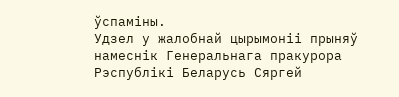ўспаміны.
Удзел у жалобнай цырымоніі прыняў намеснік Генеральнага пракурора Рэспублікі Беларусь Сяргей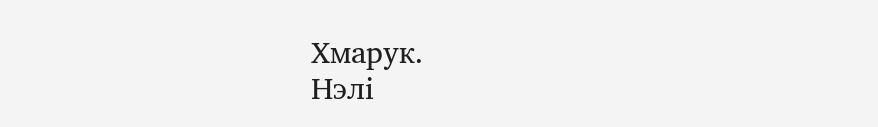Хмарук.
Нэлі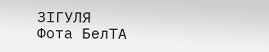ЗІГУЛЯ
Фота БелТА